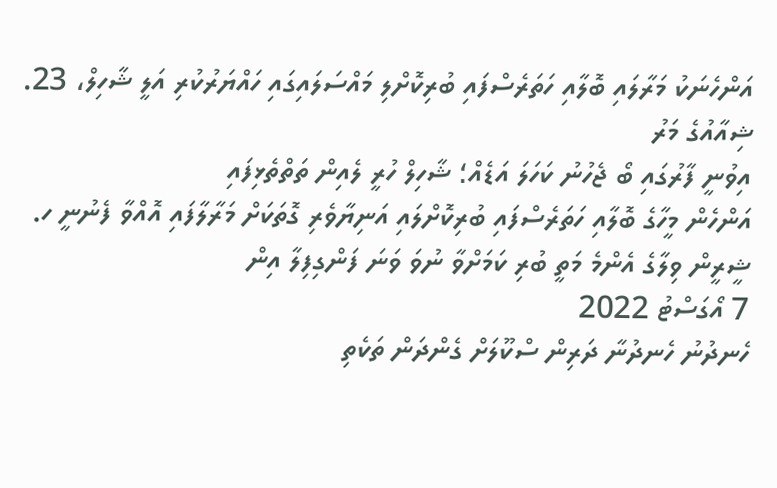އަންހެނަކު މަރާލައި ބޮލާއި ހަތަރެސްފައި ބުރިކޮށްލި މައްސަލައިގައި ހައްޔަރުކުރި އަލީ ޝާހިލް، 23.
ޝިއާއުގެ މަރު
އިވުނީ ފާރުގައި ބޯ ޖެހުނު ކަހަލަ އަޑެއް؛ ޝާހިލް ހުރީ ލެއިން ތަތްތެޅިފައި
އަންހެން މީހާގެ ބޮލާއި ހަތަރެސްފައި ބުރިކޮށްލައި އަނިޔާވެރި ގޮތަކަށް މަރާލާފައި އޮއްވާ ފެނުނީ ހ. ޝީރީން ވިލާގެ އެންމެ މަތީ ބުރި ކަމަށްވާ ނުވަ ވަނަ ފަންގިފިލާ އިން
7 އޯގަސްޓު 2022
ހެނދުނު ހެނދުނާ ދަރިން ސްކޫލަށް ގެންދަން ތަކެތި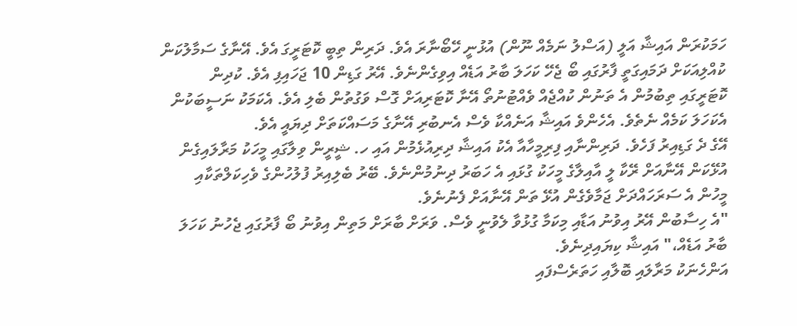ހަމަކުރަން އައިޝާ އަލީ (އަސްލު ނަމެއް ނޫން) އުޅުނީ ހޭބޯނާރަ އެވެ. ދަރިން ތިބީ ކޮޓަރީގަ އެވެ. އޭނާގެ ސަމާލުކަން ކުއްލިއަކަށް ދަމައިގަތީ ފާރުގައި ބޯ ޖެހޭ ކަހަލަ ބާރު އަޑެއް އިވިގެންނެވެ. އޭރު ގަޑިން 10 ޖަހައިފި އެވެ. ކުދިން ކޮޓަރީގައި ތިބުމުން އެ ތަނުން ކުއްޖެއް ވެއްޓުނުތޯ އޭނާ ކޮޓަރިއަށް ގޮސް ވަގުތުން ބެލި އެވެ. އެކަމަކު ނަސީބަކުން އެކަހަލަ ކަމެއް ނެތެވެ. އެހެންވެ އައިޝާ އަނެއްކާ ވެސް އެނބުރި އޭނާގެ މަސައްކަތަށް ދިޔައީ އެވެ.
އޭގެ ދެ ގަޑިއިރު ފަހެވެ. ދަރިންނާއި ފިރިމީހާއާ އެކު އައިޝާ ދިރިއުޅެމުން އައި ހ. ޝީރީން ވިލާގައި މީހަކު މަރާލައިގެން އުޅޭކަން އޭނާއަށް ރޭކާ ލީ އާއިލާގެ މީހަކު ގުޅައި އެ ހަބަރު ދިނުމުންނެވެ. ބޭރު ބެލިއިރު ފުލުހުންގެ ވެހިކަލްތަކާއި މީހުން އެ ސަރަހައްދަށް ޖަމާވެގެން އުޅޭ ތަން އޭނާއަށް ފެނުނެވެ.
"އެ ހިސާބުން އޭރު އިވުނު އަޑާއި މިކަމާ ގުޅުވާ ލެވުނީ ވެސް. ވަރަށް ބާރަށް މަތިން އިވުނު ބޯ ފާރުގައި ޖެހުނު ކަހަލަ ބާރު އަޑެއް،" އައިޝާ ކިޔައިދިނެވެ.
އަންހެނަކު މަރާލައި ބޮލާއި ހަތަރެސްފައި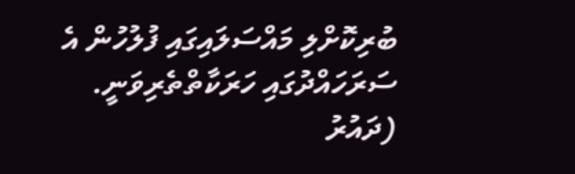ބުރިކޮށްލި މައްސަލައިގައި ފުލުހުން އެ ސަރަހައްދުގައި ހަރަކާތްތެރިވަނީ. (ދައުރު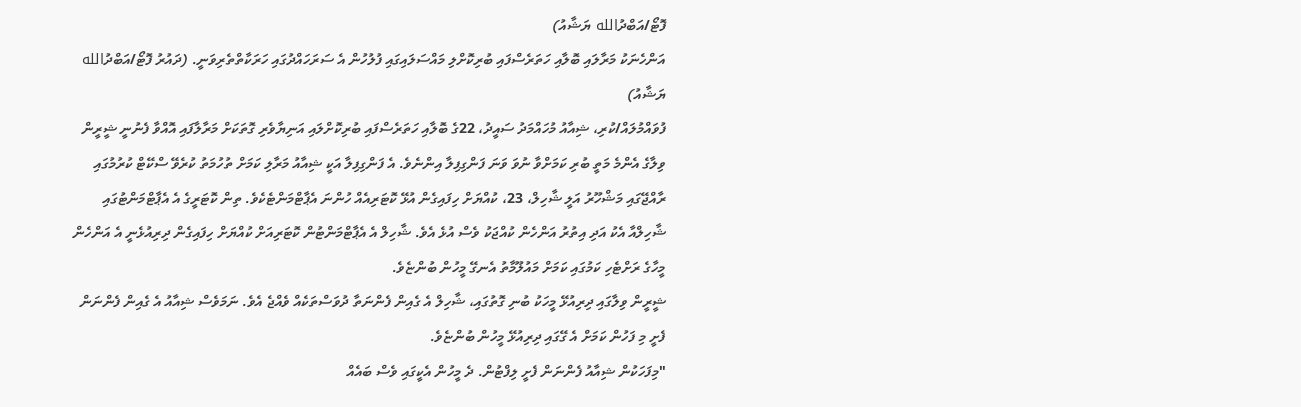ފޮޓޯ/އަބްދުالله ޔަޝާއު)
އަންހެނަކު މަރާލައި ބޮލާއި ހަތަރެސްފައި ބުރިކޮށްލި މައްސަލައިގައި ފުލުހުން އެ ސަރަހައްދުގައި ހަރަކާތްތެރިވަނީ. (ދައުރު ފޮޓޯ/އަބްދުالله ޔަޝާއު)
ފުވައްމުލައް/ކުރި، ޝިއާއު މުހައްމަދު ސައީދު، 22ގެ ބޮލާއި ހަތަރެސްފައި ބުރިކޮށްލައި އަނިޔާވެރި ގޮތަކަށް މަރާލާފައި އޮއްވާ ފެނުނީ ޝީރީން ވިލާގެ އެންމެ މަތީ ބުރި ކަމަށްވާ ނުވަ ވަނަ ފަންގިފިލާ އިންނެވެ. އެ ފަންގިފިލާ އަކީ ޝިއާއު މަރާލި ކަމަށް ތުހުމަތު ކުރެވޭ ސްކޭޓް ކުރުމުގައި ރާއްޖޭގައި މަޝްހޫރު އަލީ ޝާހިލް، 23، ކުއްޔަށް ހިފައިގެން އުޅޭ ކޮޓަރިއެއް ހުންނަ އެޕާޓްމަންޓެކެވެ. ތިން ކޮޓަރީގެ އެ އެޕާޓްމަންޓުގައި ޝާހިލްއާ އެކު އަދި އިތުރު އަންހެން ކުއްޖަކު ވެސް އުޅެ އެވެ. ޝާހިލް އެ އެޕާޓްމަންޓުން ކޮޓަރިއަށް ކުއްޔަށް ހިފައިގެން ދިރިއުޅެނީ އެ އަންހެން މީހާގެ ރަށްޓެހި ކަމުގައި ކަމަށް މައުލޫމާތު އެނގޭ މީހުން ބުންޏެވެ.
ޝީރީން ވިލާގައި ދިރިއުޅޭ މީހަކު ބުނި ގޮތުގައި، ޝާހިލް އެ ގެއިން ފެންނަތާ ދުވަސްތަކެއް ވެއްޖެ އެވެ. ނަމަވެސް ޝިއާއު އެ ގެއިން ފެންނަން ފެށީ މި ފަހުން ކަމަށް އެ ގޭގައި ދިރިއުޅޭ މީހުން ބުންޏެވެ.
"މިފަހަކުން ޝިއާއު ފެންނަން ފެށީ ލިފްޓުން. ދެ މީހުން އެކީގައި ވެސް ބައެއް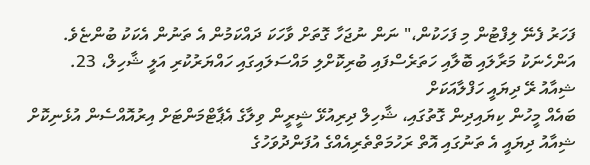ފަހަރު ފެނޭ ލިފްޓުން މި ފަހަކުން،" ނަން ނުޖަހާ ގޮތަށް ވާހަކަ ދައްކަމުން އެ ތަނުން އެކަކު ބުންޏެވެ.
އަންހެނަކު މަރާލައި ބޮލާއި ހަތަރެސްފައި ބުރިކޮށްލި މައްސަލައިގައި ހައްޔަރުކުރި އަލީ ޝާހިލް، 23.
ޝިއާއު ރޭ ދިޔައީ ހަފްލާއަކަށް
ބައެއް މީހުން ކިޔައިދިން ގޮތުގައި، ޝާހިލް ދިރިއުޅޭ ޝީރީން ވިލާގެ އެޕާޓްމަންޓަށް އިރުއޮއްސެން އުޅެނިކޮށް ޝިއާއު ދިޔައީ އެ ތަނުގައި އޮތް ރަހުމަތްތެރިއެއްގެ އުފަންދުވަހުގެ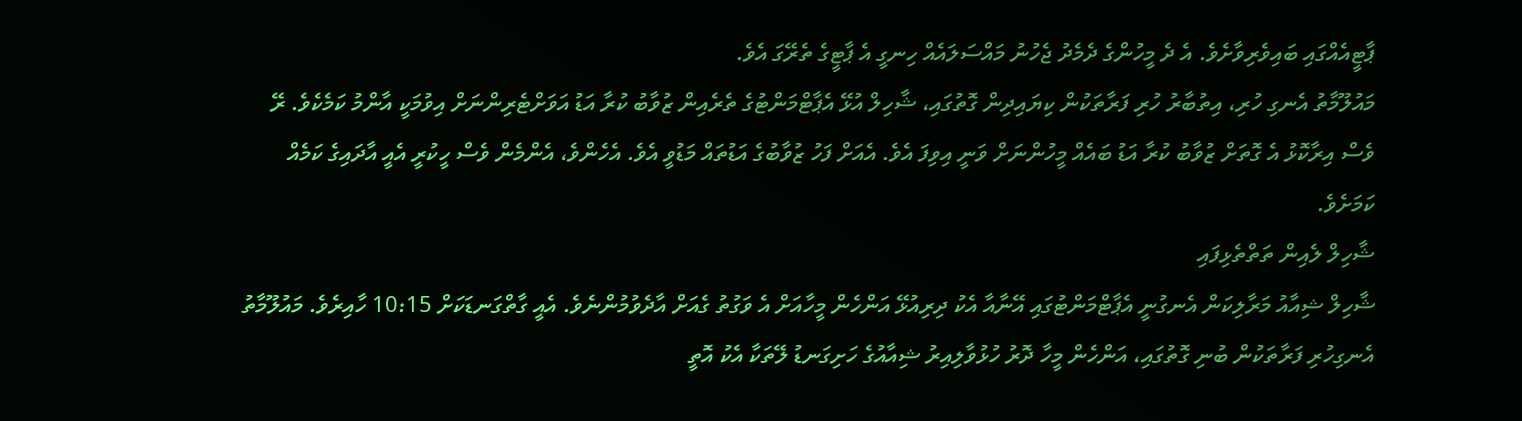ޕާޓީއެއްގައި ބައިވެރިވާށެވެ. އެ ދެ މީހުންގެ ދެމެދު ޖެހުނު މައްސަލައެއް ހިނގީ އެ ޕާޓީގެ ތެރޭގަ އެވެ.
މައުލޫމާތު އެނގި ހުރި، އިތުބާރު ހުރި ފަރާތަކުން ކިޔައިދިން ގޮތުގައި، ޝާހިލް އުޅޭ އެޕާޓްމަންޓުގެ ތެރެއިން ޒުވާބު ކުރާ އަޑު އަވަށްޓެރިންނަށް އިވުމަކީ އާންމު ކަމެކެވެ. ރޭ ވެސް އިރާކޮޅު އެ ގޮތަށް ޒުވާބު ކުރާ އަޑު ބައެއް މީހުންނަށް ވަނީ އިވިފަ އެވެ. އެއަށް ފަހު ޒުވާބުގެ އަޑުތައް މަޑުވީ އެވެ. އެހެންވެ، އެންމެން ވެސް ހީކުރީ އެއީ އާދައިގެ ކަމެއް ކަމަށެވެ.
ޝާހިލް ލެއިން ތަތްތެޅިފައި
ޝާހިލް ޝިއާއު މަރާލިކަން އެނގުނީ އެޕާޓްމަންޓުގައި އޭނާއާ އެކު ދިރިއުޅޭ އަންހެން މީހާއަށް އެ ވަގުތު ގެއަށް އާދެވުމުންނެވެ. އެއީ ގާތްގަނޑަކަށް 10:15 ހާއިރެވެ. މައުލޫމާތު އެނގިހުރި ފަރާތަކުން ބުނި ގޮތުގައި، އަންހެން މީހާ ދޮރު ހުޅުވާލިއިރު ޝިއާއުގެ ހަށިގަނޑު ލޭތަކާ އެކު އޮތީ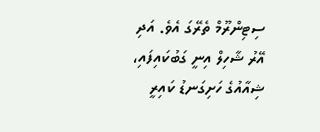ސިޓިންރޫމް ތެރޭގަ އެވެ. އަދި އޭރު ޝާހިލް އިނީ ގަބުކައިފައި، ޝިއާއުގެ ހަށިގަނޑު ކައިރީ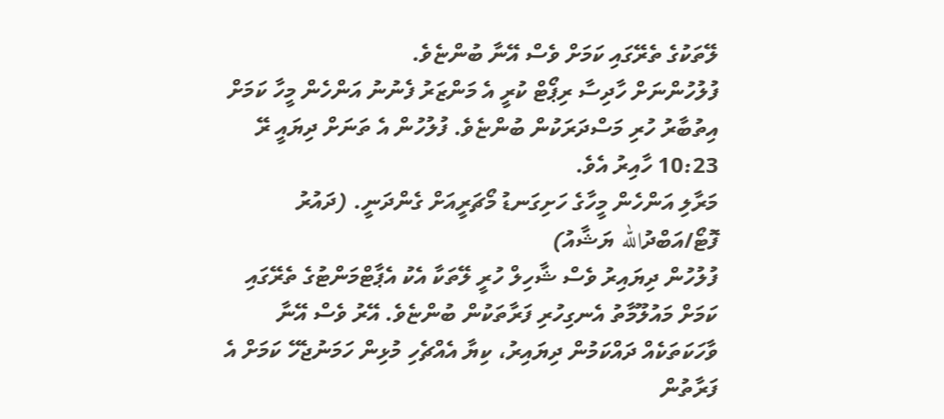ލޭތަކުގެ ތެރޭގައި ކަމަށް ވެސް އޭނާ ބުންޏެވެ.
ފުލުހުންނަށް ހާދިސާ ރިޕޯޓް ކުރީ އެ މަންޒަރު ފެނުނު އަންހެން މީހާ ކަމަށް އިތުބާރު ހުރި މަސްދަރަކުން ބުންޏެވެ. ފުލުހުން އެ ތަނަށް ދިޔައީ ރޭ 10:23 ހާއިރު އެވެ.
މަރާލި އަންހެން މީހާގެ ހަށިގަނޑު މޯޗަރީއަށް ގެންދަނީ. (ދައުރު ފޮޓޯ/އަބްދުالله ޔަޝާއު)
ފުލުހުން ދިޔައިރު ވެސް ޝާހިލް ހުރީ ލޭތަކާ އެކު އެޕާޓްމަންޓުގެ ތެރޭގައި ކަމަށް މައުލޫމާތު އެނގިހުރި ފަރާތަކުން ބުންޏެވެ. އޭރު ވެސް އޭނާ ވާހަކަތަކެއް ދައްކަމުން ދިޔައިރު، ކިޔާ އެއްޗެހި މުޅިން ހަމަނުޖެހޭ ކަމަށް އެ ފަރާތުން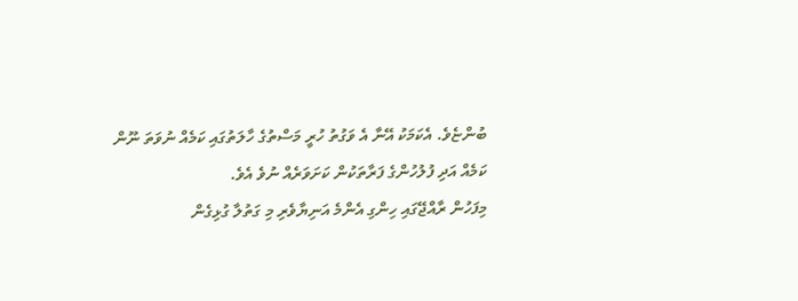ބުންޏެވެ. އެކަމަކު އޭނާ އެ ވަގުތު ހުރީ މަސްތުގެ ހާލަތުގައި ކަމެއް ނުވަތަ ނޫން ކަމެއް އަދި ފުލުހުންގެ ފަރާތަކުން ކަށަވަރެއް ނުވެ އެވެ.
މިފަހުން ރާއްޖޭގައި ހިންގި އެންމެ އަނިޔާވެރި މި ގަތުލާ ގުޅިގެން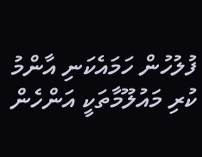ފުލުހުން ހަމައެކަނި އާންމު ކުރި މައުލޫމާތަކީ އަންހެން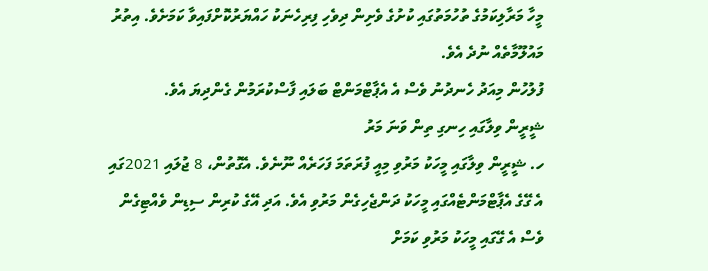މީހާ މަރާލިކަމުގެ ތުހުމަތުގައި ކުށުގެ ވެށިން ދިވެހި ފިރިހެނަކު ހައްޔަރުކޮށްފައިވާ ކަމަށެވެ. އިތުރު މައުލޫމާތެއް ނުދެ އެވެ.
ފުލުހުން މިއަދު ހެނދުނު ވެސް އެ އެޕާޓްމަންޓް ބަލައި ފާސްކުރަމުން ގެންދިޔަ އެވެ.
ޝީރީން ވިލާގައި ހިނގި ތިން ވަނަ މަރު
ހ. ޝީރީން ވިލާގައި މީހަކު މަރުވި މިއީ ފުރަތަމަ ފަހަރެއް ނޫނެވެ. އެގޮތުން، 8 ޖުލައި 2021ގައި އެ ގޭގެ އެޕާޓްމަންޓެއްގައި މީހަކު ދަންޖެހިގެން މަރުވި އެވެ. އަދި އޭގެ ކުރިން ސިޑިން ވެއްޓިގެން ވެސް އެ ގޭގައި މީހަކު މަރުވި ކަމަށް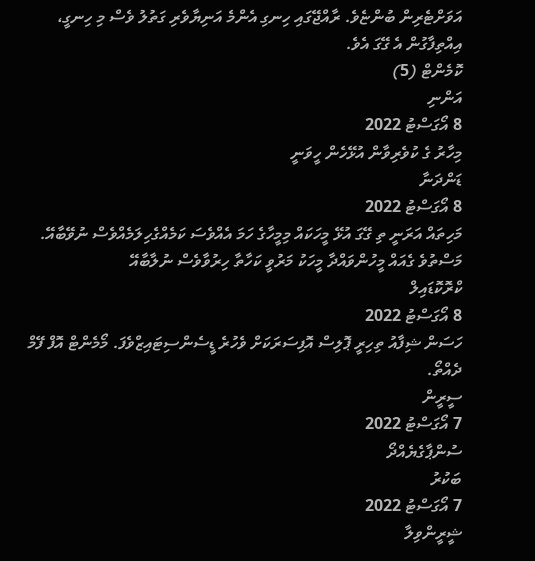އަވަށްޓެރިން ބުންޏެވެ. ރާއްޖޭގައި ހިނގި އެންމެ އަނިޔާވެރި ގަތުލު ވެސް މި ހިނގީ، އިއްތިފާގުން އެ ގޭގަ އެވެ.
ކޮމެންޓް (5)
އަންނި
8 އޯގަސްޓު 2022
މިހާރު ގެ ކުވެރިވާން އުޅޭހެން ހީވަނީ
ޑަންދަނާ
8 އޯގަސްޓު 2022
މަހިތައް އަރަނީ ތި ގޭގަ އުޅޭ މީހަކައް މިމީހާގެ ހަމަ އެއްވެސަ ކަމެއްގެހިލަމެއްވެސް ނުވޭބާއޭ. މަސްތުވެ ގެއައް މީހުންވައްދާ މީހަކު މަރުވީ ކަހާތާ ހިރުވާވެސް ނުލާބާއޭ
ކްރޮކޮޑައިލް
8 އޯގަސްޓު 2022
ހަސަން ޝިފާއު ތިހިރީ ޕޮލިސް އޮފިސަރަކަށް ވެހުރެ ޑީސެންސިޓައިޒްވެފަ. މޯމެންޓް އޮފް ފޭމް ދެއްތޯ.
ސީރީން
7 އޯގަސްޓު 2022
ސުންޕާގެޔެއްދޯ
ބަކުރު
7 އޯގަސްޓު 2022
ޝީރީންވިލާ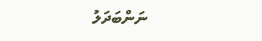ނަންބަދަލު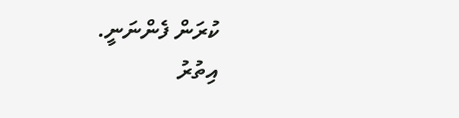ކުރަން ފެންނަނީ.
އިތުރު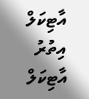އާޓިކަލް
އިތުރު އާޓިކަލް